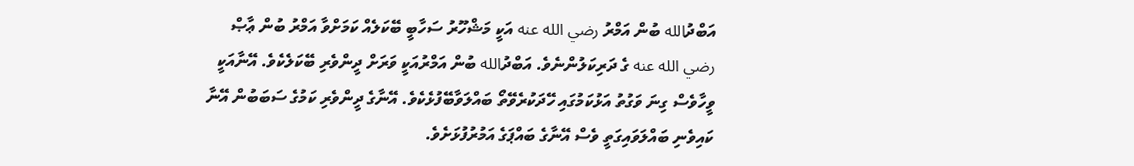އަބްދުالله ބުން އަމްރު رضي الله عنه އަކީ މަޝްހޫރު ސަހާބީ ބޭކަލެއް ކަމަށްވާ އަމްރު ބުން ޢާޞް رضي الله عنه ގެ ދަރިކަލުންނެވެ. އަބްދުالله ބުން އަމްރުއަކީ ވަރަށް ދީންވެރި ބޭކަލެކެވެ. އޭނާއަކީ ވީހާވެސް ގިނަ ވަގުތު އަޅުކަމުގައި ހޭދަކުރެވޭތޯ ބައްލަވާބޭފުޅެކެވެ. އޭނާގެ ދީންވެރި ކަމުގެ ސަބަބުން އޭނާ ކައިވެނި ބައްލަވައިގަތީ ވެސް އޭނާގެ ބައްޕަގެ އަމުރުފުޅަށެވެ.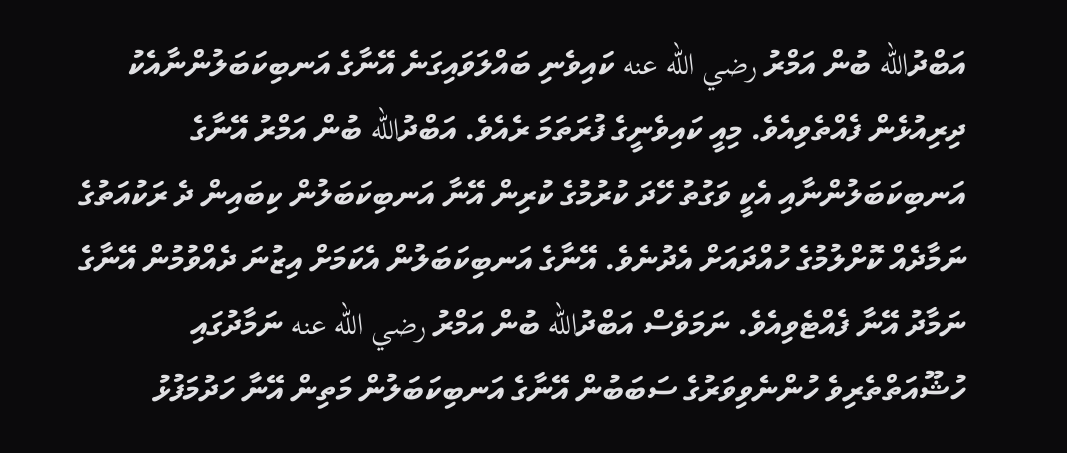އަބްދުالله ބުން އަމްރު رضي الله عنه ކައިވެނި ބައްލަވައިގަނެ އޭނާގެ އަނބިކަބަލުންނާއެކު ދިރިއުޅެން ފެއްތެވިއެވެ. މިއީ ކައިވެނީގެ ފުރަތަމަ ރެއެވެ. އަބްދުالله ބުން އަމްރު އޭނާގެ އަނބިކަބަލުންނާއި އެކީ ވަގުތު ހޭދަ ކުރުމުގެ ކުރިން އޭނާ އަނބިކަބަލުން ކިބައިން ދެ ރަކުއަތުގެ ނަމާދެއް ކޮށްލުމުގެ ހުއްދައަށް އެދުނެވެ. އޭނާގެ އަނބިކަބަލުން އެކަމަށް އިޒުނަ ދެއްވުމުން އޭނާގެ ނަމާދު އޭނާ ފެއްޓެވިއެވެ. ނަމަވެސް އަބްދުالله ބުން އަމްރު رضي الله عنه ނަމާދުގައި ހުޝޫއަތްތެރިވެ ހުންނެވިވަރުގެ ސަބަބުން އޭނާގެ އަނބިކަބަލުން މަތިން އޭނާ ހަދުމަފުޅު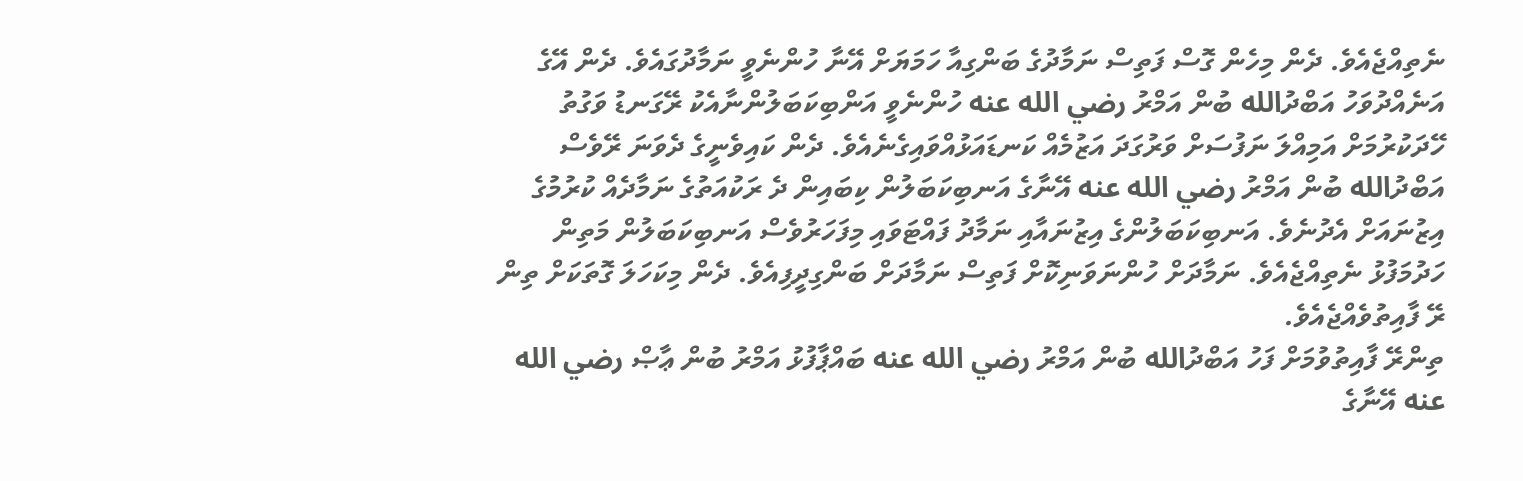ނެތިއްޖެއެވެ. ދެން މިހެން ގޮސް ފަތިސް ނަމާދުގެ ބަންގިއާ ހަމަޔަށް އޭނާ ހުންނެވީ ނަމާދުގައެވެ. ދެން އޭގެ އަނެއްދުވަހު އަބްދުالله ބުން އަމްރު رضي الله عنه ހުންނެވީ އަންބިކަބަލުންނާއެކު ރޭގަނޑު ވަގުތު ހޭދަކުރުމަށް އަމިއްލަ ނަފުސަށް ވަރުގަދަ އަޒުމެއް ކަނޑައަޅުއްވައިގެނެއެވެ. ދެން ކައިވެނީގެ ދެވަނަ ރޭވެސް އަބްދުالله ބުން އަމްރު رضي الله عنه އޭނާގެ އަނބިކަބަލުން ކިބައިން ދެ ރަކުއަތުގެ ނަމާދެއް ކުރުމުގެ އިޒުނައަށް އެދުނެވެ. އަނބިކަބަލުންގެ އިޒުނައާއި ނަމާދު ފައްޓަވައި މިފަހަރުވެސް އަނބިކަބަލުން މަތިން ހަދުމަފުޅު ނެތިއްޖެއެވެ. ނަމާދަށް ހުންނަވަނިކޮށް ފަތިސް ނަމާދަށް ބަންގިދީފިއެވެ. ދެން މިކަހަލަ ގޮތަކަށް ތިން ރޭ ފާއިތުވެއްޖެއެވެ.
ތިންރޭ ފާއިތުވުމަށް ފަހު އަބްދުالله ބުން އަމްރު رضي الله عنه ބައްޕާފުޅު އަމްރު ބުން ޢާޞް رضي الله عنه އޭނާގެ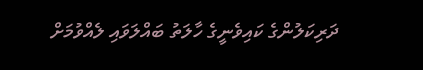ދަރިކަލުންގެ ކައިވެނީގެ ހާލަތު ބައްލަވައި ލެއްވުމަށް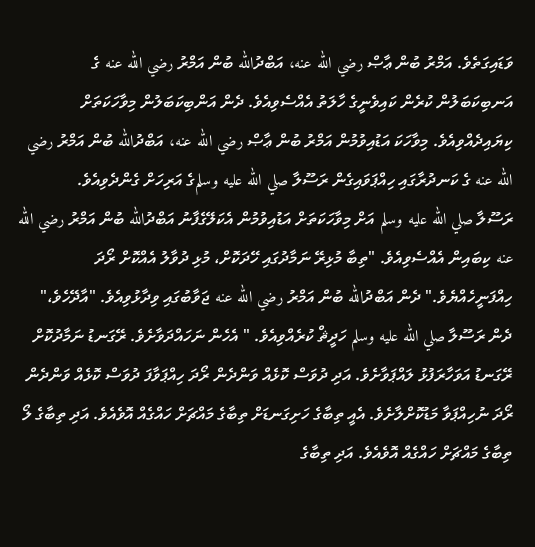ވަޑައިގަތެވެ. އަމްރު ބުން ޢާޞް رضي الله عنه، އަބްދުالله ބުން އަމްރު رضي الله عنه ގެ އަނބިކަބަލުން ކުރެން ކައިވެނީގެ ހާލަތު އެއްސެވިއެވެ. ދެން އަންބިކަބަލުން މިވާހަކަތަށް ކިޔައިދެއްވިއެވެ. މިވާހަކަ އަޑުއިވުމުން އަމްރު ބުން ޢާޞް رضي الله عنه، އަބްދުالله ބުން އަމްރު رضي الله عنه ގެ ކަނދުރާގައި ހިއްޕަވައިގެން ރަސޫލާ صلي الله عليه وسلمގެ އަރިހަށް ގެންދެވިއެވެ.
ރަސޫލާ صلي الله عليه وسلم އަށް މިވާހަކަތަށް އަޑުއިވުމުން އެކަލޭގެފާނު އަބްދުالله ބުން އަމްރު رضي الله عنه ކިބައިން އެއްސެވިއެވެ. "ތިބާ މުޅިރޭ ނަމާދުގައި ހޭދަކޮށް، މުޅި ދުވާލު އެއްކޮށް ރޯދަ ހިއްފަނީހެއްޔެވެ." ދެން އަބްދުالله ބުން އަމްރު رضي الله عنه ޖަވާބުގައި ވިދާޅުވިއެވެ. "އާދޭހެވެ،" ދެން ރަސޫލާ صلي الله عليه وسلم ހަދީޘް ކުރެއްވިއެވެ. " އެހެން ނަހައްދަވާށެވެ. ރޭގަނޑު ނަމާދުކޮށް ރޭގަނޑު އަވަހާރަފުޅު ލައްޕަވާށެވެ. އަދި ދުވަސް ކޮޅެއް ވަންދެން ރޯދަ ހިއްޕަވާފަ ދުވަސް ކޮޅެއް ވަންދެން ރޯދަ ނުހިއްޕަވާ މަޑުކޮށްލާށެވެ. އެއީ ތިބާގެ ހަށިގަނޑަށް ތިބާގެ މައްޗަށް ހައްގެއް އޮވެއެވެ. އަދި ތިބާގެ ލޯ ތިބާގެ މައްޗަށް ހައްގެއް އޮވެއެވެ. އަދި ތިބާގެ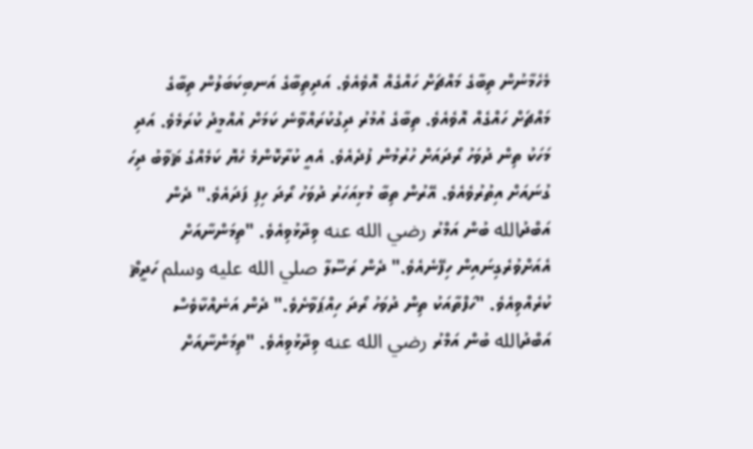މެހެމާނުން ތިބާގެ މައްޗަށް ހައްގެއް އޮވެއެވެ. އަދިތިބާގެ އަނބިކަބަލުން ތިބާގެ މައްޗަށް ހައްގެއް އޮވެއެވެ. ތިބާގެ އުމުރު ދިގުކުރައްވާނެ ކަމަށް އުއްމީދު ކުރަމެވެ. އަދި މަހަކު ތިން ދުވަހު ރޯދައަށް ހުރުމުން ފުދެއެވެ. އެއީ ކުރާކޮންމެ ހެޔޮ ކަމެއްގެ ޘަވާބު ދިހަ ގުނައަށް އިތުރުވެއެވެ. އޭރުން ތިބާ މުޅިއަހަރު ދުވަހު ރޯދަ ހިފި ފަދައެވެ." ދެން އަބްދުالله ބުން އަމްރު رضي الله عنه ވިދާޅުވިއެވެ. "ތިމަންނާއަށް އެއަށްވުރެގިނައިން ހިފޭނެއެވެ." ދެން ރަސޫލާ صلي الله عليه وسلم ހަދީޘް ކުރެއްވިއެވެ. "ހަފްތާއަކު ތިން ދުވަހު ރޯދަ ހިއްޕަވާށެވެ." ދެން އަނެއްކާވެސް އަބްދުالله ބުން އަމްރު رضي الله عنه ވިދާޅުވިއެވެ. "ތިމަންނާއަށް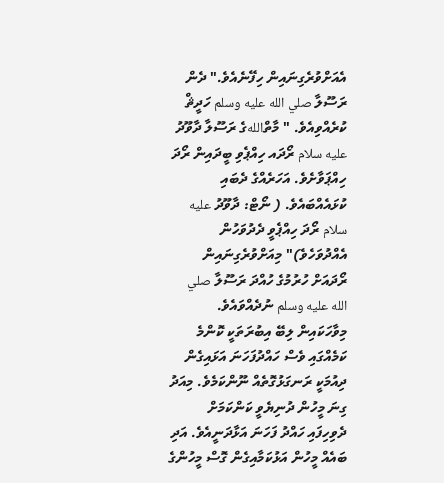އެއަށްވުރެގިނައިން ހިފޭނެއެވެ." ދެން ރަސޫލާ صلي الله عليه وسلم ހަދީޘް ކުރެއްވިއެވެ. " މާތްاللهގެ ރަސޫލާ ދާވޫދު عليه سلام ރޯދައ ހިއްޕެވި ބީދައިން ރޯދަ ހިއްޕަވާށެވެ. އަހަރެއްގެ ދެބައި ކުޅައެއްބައެވެ. ( ނޯޓް: ދާވޫދު عليه سلام ރޯދަ ހިއްޕެވީ ދެދުވަހުން އެއްދުވަހެވެ)" މިއަށްވުރެގިނައިން ރޯދައަށް ހުރުމުގެ ހުއްދަ ރަސޫލާ صلي الله عليه وسلم ނުދެއްވައެވެ.
މިވާހަކައިން ލިބޭ އިބުރަތަކީ ކޮންމެ ކަމެއްގައި ވެސް ހައްދުފަހަނަ އަޅައިގެން ދިއުމަކީ ރަނގަޅުގޮތެއް ނޫންކަމެވެ. މިއަދު ގިނަ މީހުން ދުނިޔެވީ ކަންކަމަށް ދެވިހިފައި ހައްދު ފަހަނަ އަޅާދަނީއެވެ. އަދި ބައެއް މީހުން އަޅުކަމާއިގެން ގޮސް މީހުންގެ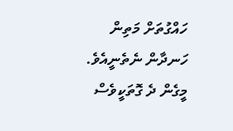ހައްގުތަށް މަތިން ހަނދާން ނެތެނީއެވެ. މީގެން ދެ ގޮތަކީވެސް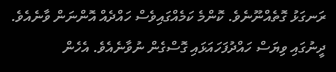ރަނގަޅު ގޮތެއްނޫނެވެ. ކޮންމެ ކަމެއްގައިވެސް ހައްދެއް އޮންނަން ވާނެއެވެ. ދީނުގައި ވިޔަސް ހައްދުފަހައަޅައި ގޮސްގެން ނުވާނެއެވެ. އެހެން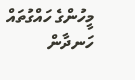މީހުންގެ ހައްގުތައް ހަނދާން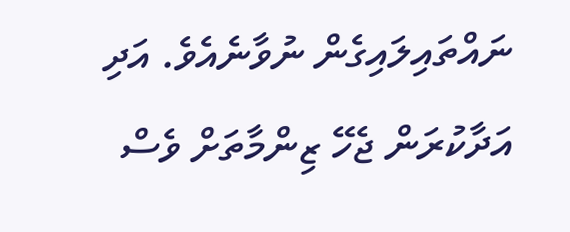ނައްތައިލައިގެން ނުވާނެއެވެ. އަދި އަދާކުރަން ޖެހޭ ޒިންމާތަށް ވެސް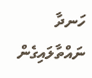ހަނދާ ނައްތާލައިގެން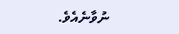ނުވާނެއެވެ.